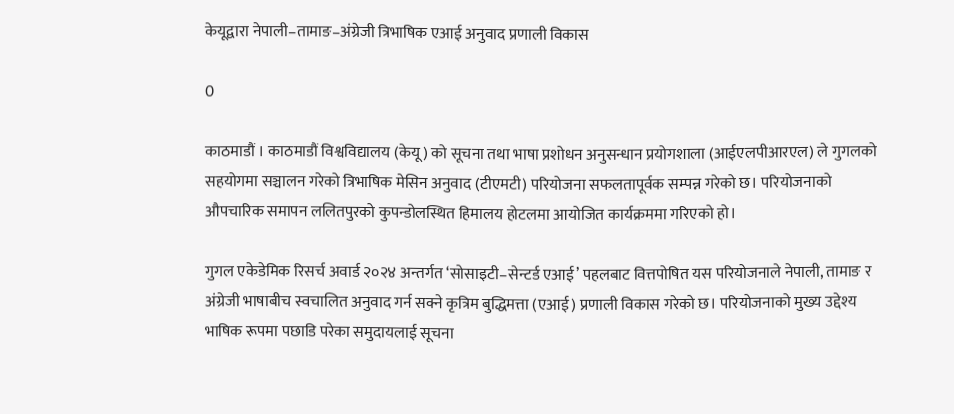केयूद्वारा नेपाली–तामाङ–अंग्रेजी त्रिभाषिक एआई अनुवाद प्रणाली विकास

0

काठमाडौं । काठमाडौं विश्वविद्यालय (केयू) को सूचना तथा भाषा प्रशोधन अनुसन्धान प्रयोगशाला (आईएलपीआरएल) ले गुगलको सहयोगमा सञ्चालन गरेको त्रिभाषिक मेसिन अनुवाद (टीएमटी) परियोजना सफलतापूर्वक सम्पन्न गरेको छ। परियोजनाको औपचारिक समापन ललितपुरको कुपन्डोलस्थित हिमालय होटलमा आयोजित कार्यक्रममा गरिएको हो।

गुगल एकेडेमिक रिसर्च अवार्ड २०२४ अन्तर्गत ‘सोसाइटी–सेन्टर्ड एआई’ पहलबाट वित्तपोषित यस परियोजनाले नेपाली, तामाङ र अंग्रेजी भाषाबीच स्वचालित अनुवाद गर्न सक्ने कृत्रिम बुद्धिमत्ता (एआई) प्रणाली विकास गरेको छ। परियोजनाको मुख्य उद्देश्य भाषिक रूपमा पछाडि परेका समुदायलाई सूचना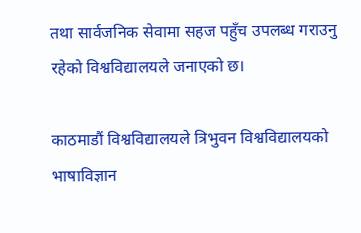तथा सार्वजनिक सेवामा सहज पहुँच उपलब्ध गराउनु रहेको विश्वविद्यालयले जनाएको छ।

काठमाडौं विश्वविद्यालयले त्रिभुवन विश्वविद्यालयको भाषाविज्ञान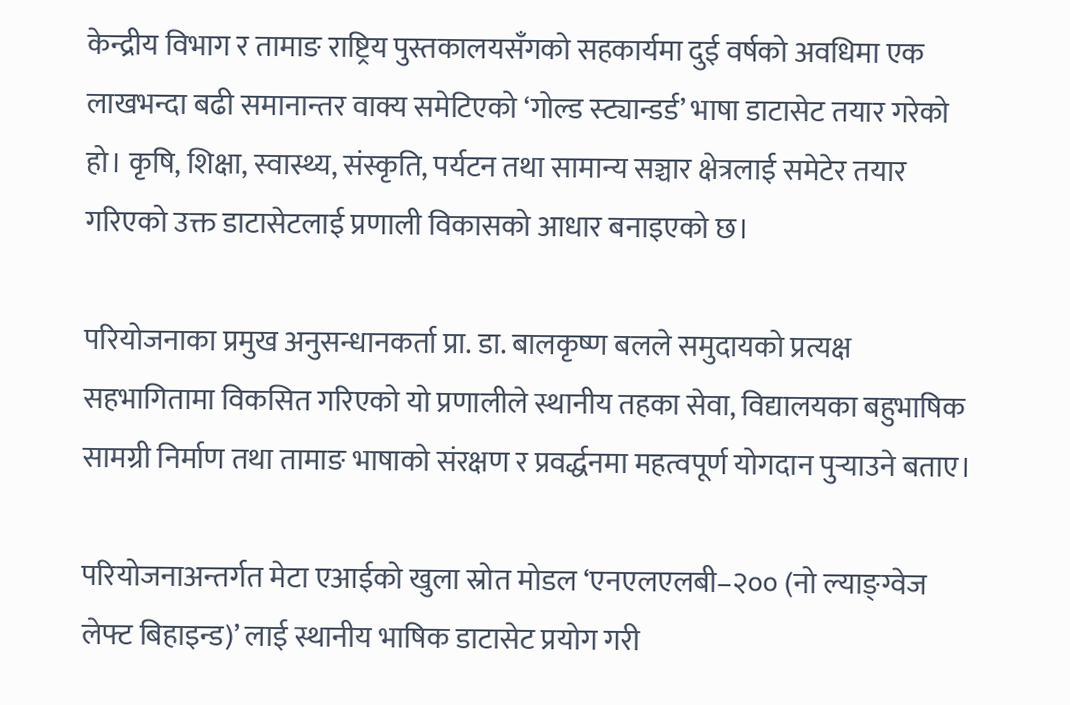केन्द्रीय विभाग र तामाङ राष्ट्रिय पुस्तकालयसँगको सहकार्यमा दुई वर्षको अवधिमा एक लाखभन्दा बढी समानान्तर वाक्य समेटिएको ‘गोल्ड स्ट्यान्डर्ड’ भाषा डाटासेट तयार गरेको हो। कृषि, शिक्षा, स्वास्थ्य, संस्कृति, पर्यटन तथा सामान्य सञ्चार क्षेत्रलाई समेटेर तयार गरिएको उक्त डाटासेटलाई प्रणाली विकासको आधार बनाइएको छ।

परियोजनाका प्रमुख अनुसन्धानकर्ता प्रा. डा. बालकृष्ण बलले समुदायको प्रत्यक्ष सहभागितामा विकसित गरिएको यो प्रणालीले स्थानीय तहका सेवा, विद्यालयका बहुभाषिक सामग्री निर्माण तथा तामाङ भाषाको संरक्षण र प्रवर्द्धनमा महत्वपूर्ण योगदान पुर्‍याउने बताए।

परियोजनाअन्तर्गत मेटा एआईको खुला स्रोत मोडल ‘एनएलएलबी–२०० (नो ल्याङ्ग्वेज लेफ्ट बिहाइन्ड)’ लाई स्थानीय भाषिक डाटासेट प्रयोग गरी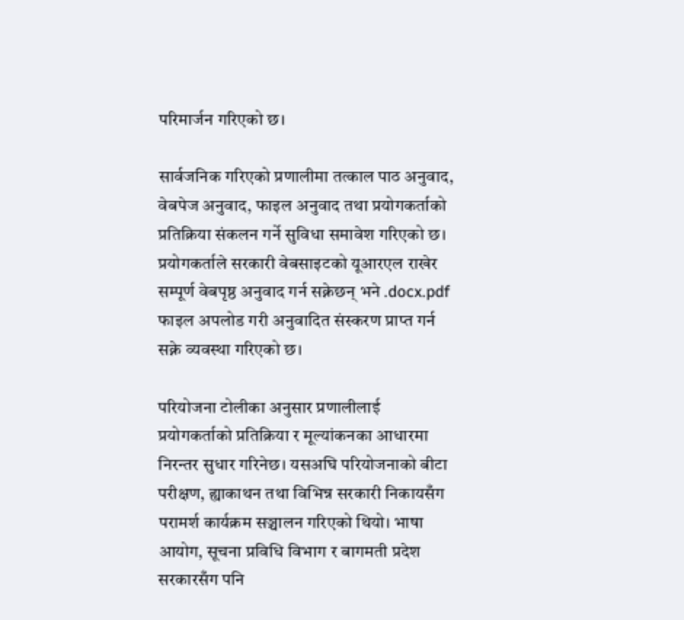परिमार्जन गरिएको छ।

सार्वजनिक गरिएको प्रणालीमा तत्काल पाठ अनुवाद, वेबपेज अनुवाद, फाइल अनुवाद तथा प्रयोगकर्ताको प्रतिक्रिया संकलन गर्ने सुविधा समावेश गरिएको छ। प्रयोगकर्ताले सरकारी वेबसाइटको यूआरएल राखेर सम्पूर्ण वेबपृष्ठ अनुवाद गर्न सक्नेछन् भने .docx.pdf फाइल अपलोड गरी अनुवादित संस्करण प्राप्त गर्न सक्ने व्यवस्था गरिएको छ।

परियोजना टोलीका अनुसार प्रणालीलाई प्रयोगकर्ताको प्रतिक्रिया र मूल्यांकनका आधारमा निरन्तर सुधार गरिनेछ। यसअघि परियोजनाको बीटा परीक्षण, ह्याकाथन तथा विभिन्न सरकारी निकायसँग परामर्श कार्यक्रम सञ्चालन गरिएको थियो। भाषा आयोग, सूचना प्रविधि विभाग र बागमती प्रदेश सरकारसँग पनि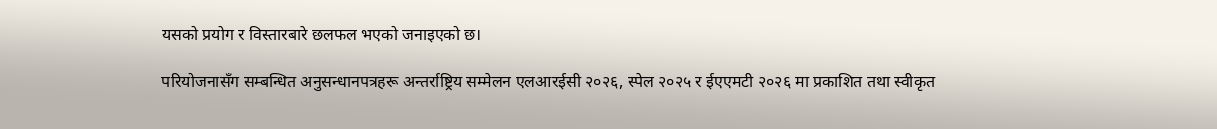यसको प्रयोग र विस्तारबारे छलफल भएको जनाइएको छ।

परियोजनासँग सम्बन्धित अनुसन्धानपत्रहरू अन्तर्राष्ट्रिय सम्मेलन एलआरईसी २०२६, स्पेल २०२५ र ईएएमटी २०२६ मा प्रकाशित तथा स्वीकृत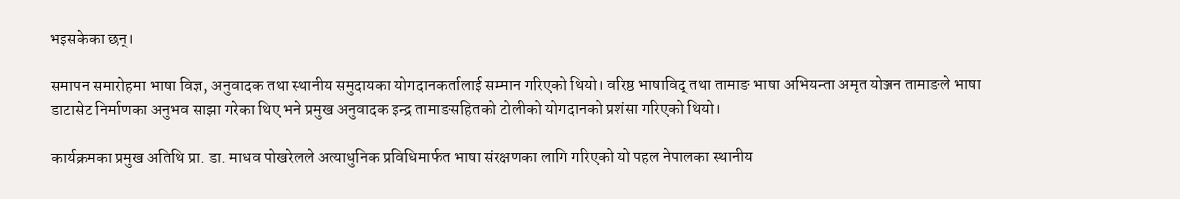भइसकेका छन्।

समापन समारोहमा भाषा विज्ञ, अनुवादक तथा स्थानीय समुदायका योगदानकर्तालाई सम्मान गरिएको थियो। वरिष्ठ भाषाविद् तथा तामाङ भाषा अभियन्ता अमृत योञ्जन तामाङले भाषा डाटासेट निर्माणका अनुभव साझा गरेका थिए भने प्रमुख अनुवादक इन्द्र तामाङसहितको टोलीको योगदानको प्रशंसा गरिएको थियो।

कार्यक्रमका प्रमुख अतिथि प्रा. डा. माधव पोखरेलले अत्याधुनिक प्रविधिमार्फत भाषा संरक्षणका लागि गरिएको यो पहल नेपालका स्थानीय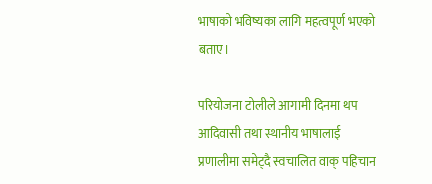भाषाको भविष्यका लागि महत्वपूर्ण भएको बताए।

परियोजना टोलीले आगामी दिनमा थप आदिवासी तथा स्थानीय भाषालाई प्रणालीमा समेट्दै स्वचालित वाक् पहिचान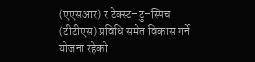(एएसआर) र टेक्स्ट–टु–स्पिच (टीटीएस) प्रविधि समेत विकास गर्ने योजना रहेको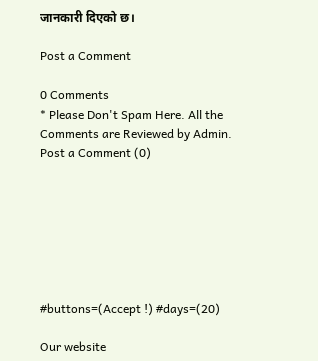जानकारी दिएको छ।

Post a Comment

0 Comments
* Please Don't Spam Here. All the Comments are Reviewed by Admin.
Post a Comment (0)







#buttons=(Accept !) #days=(20)

Our website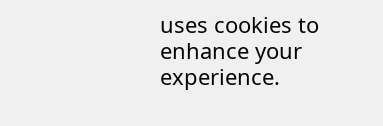uses cookies to enhance your experience.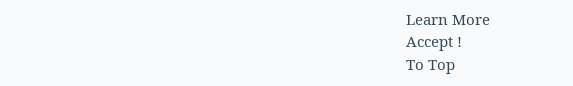Learn More
Accept !
To Top